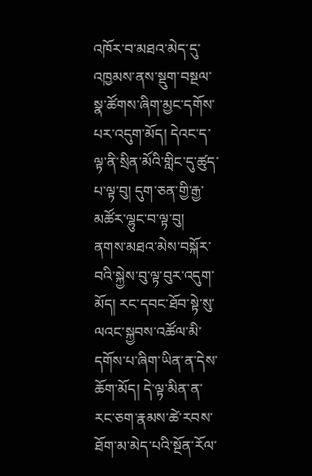འཁོར་བ་མཐའ་མེད་དུ་འཁྱམས་ནས་སྡུག་བསྔལ་སྣ་ཚོགས་ཞིག་མྱང་དགོས་པར་འདུག་མོད། དེའང་ད་ལྟ་ནི་སྲིན་མོའི་གླིང་དུ་ཚུད་པ་ལྟ་བུ། དུག་ཅན་གྱི་རྒྱ་མཚོར་ལྷུང་བ་ལྟ་བུ། ནགས་མཐའ་མེས་བསྐོར་བའི་སྐྱེས་བུ་ལྟ་བུར་འདུག་མོད། རང་དབང་ཐོབ་སྟེ་སུ་ལའང་སྐྱབས་འཚོལ་མི་དགོས་པ་ཞིག་ཡིན་ན་དེས་ཆོག་མོད། དེ་ལྟ་མིན་ན་རང་ཅག་རྣམས་ཚེ་རབས་ཐོག་མ་མེད་པའི་སྔོན་རོལ་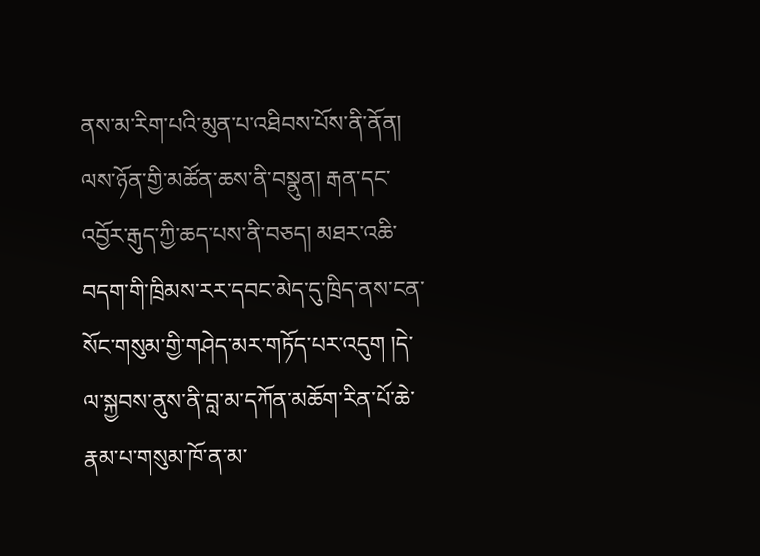ནས་མ་རིག་པའི་མུན་པ་འཐིབས་པོས་ནི་ནོན། ལས་ཉོན་གྱི་མཚོན་ཆས་ནི་བསྣུན། རྒན་དང་འབྱོར་རྒུད་ཀྱི་ཆད་པས་ནི་བཅད། མཐར་འཆི་བདག་གི་ཁྲིམས་རར་དབང་མེད་དུ་ཁྲིད་ནས་ངན་སོང་གསུམ་གྱི་གཤེད་མར་གཏོད་པར་འདུག །དེ་ལ་སྐྱབས་ནུས་ནི་བླ་མ་དཀོན་མཆོག་རིན་པོ་ཆེ་རྣམ་པ་གསུམ་ཁོ་ན་མ་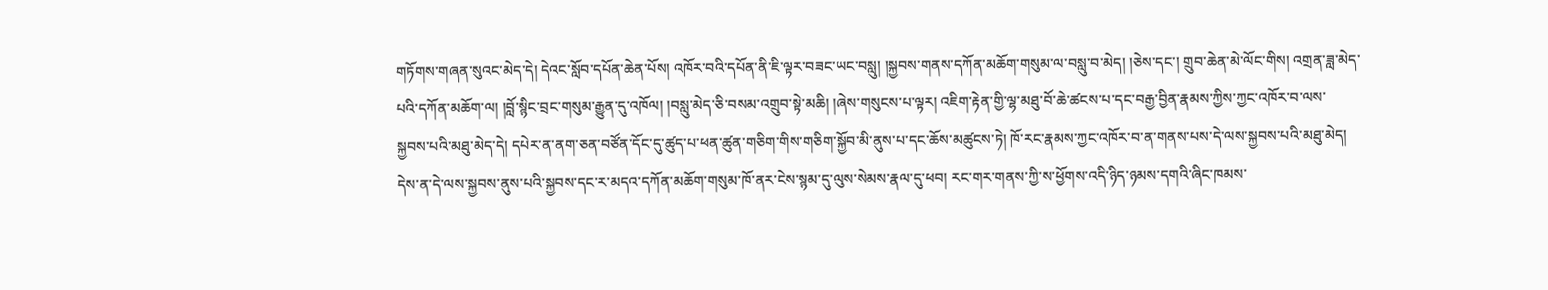གཏོགས་གཞན་སུའང་མེད་དེ། དེའང་སློབ་དཔོན་ཆེན་པོས། འཁོར་བའི་དཔོན་ནི་ཇི་ལྟར་བཟང་ཡང་བསླུ། །སྐྱབས་གནས་དཀོན་མཆོག་གསུམ་ལ་བསླུ་བ་མེད། །ཅེས་དང་། གྲུབ་ཆེན་མེ་ལོང་གིས། འགྲན་ཟླ་མེད་པའི་དཀོན་མཆོག་ལ། །བློ་སྙིང་བྲང་གསུམ་རྒྱུན་དུ་འཁོལ། །བསླུ་མེད་ཅི་བསམ་འགྲུབ་སྟེ་མཆི། །ཞེས་གསུངས་པ་ལྟར། འཇིག་རྟེན་གྱི་ལྷ་མཐུ་བོ་ཆེ་ཚངས་པ་དང་བརྒྱ་བྱིན་རྣམས་ཀྱིས་ཀྱང་འཁོར་བ་ལས་སྐྱབས་པའི་མཐུ་མེད་དེ། དཔེར་ན་ནག་ཅན་བཙོན་དོང་དུ་ཚུད་པ་ཕན་ཚུན་གཅིག་གིས་གཅིག་སྐྱོབ་མི་ནུས་པ་དང་ཆོས་མཚུངས་ཏེ། ཁོ་རང་རྣམས་ཀྱང་འཁོར་བ་ན་གནས་པས་དེ་ལས་སྐྱབས་པའི་མཐུ་མེད། དེས་ན་དེ་ལས་སྐྱབས་ནུས་པའི་སྐྱབས་དང་ར་མདའ་དཀོན་མཆོག་གསུམ་ཁོ་ནར་ངེས་སྙམ་དུ་ལུས་སེམས་རྣལ་དུ་ཕབ། རང་གར་གནས་ཀྱི་ས་ཕྱོགས་འདི་ཉིད་ཉམས་དགའི་ཞིང་ཁམས་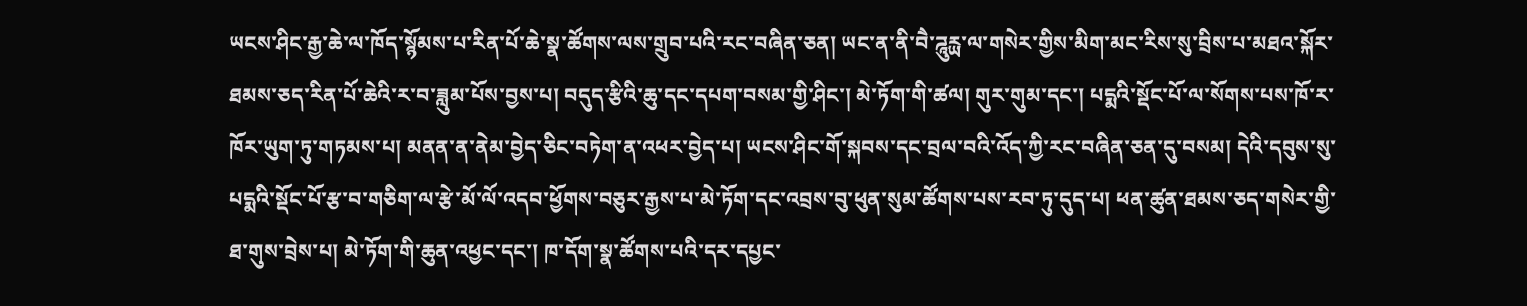ཡངས་ཤིང་རྒྱ་ཆེ་ལ་ཁོད་སྙོམས་པ་རིན་པོ་ཆེ་སྣ་ཚོགས་ལས་གྲུབ་པའི་རང་བཞིན་ཅན། ཡང་ན་ནི་བཻ་ཌཱུརྻ་ལ་གསེར་གྱིས་མིག་མང་རིས་སུ་བྲིས་པ་མཐའ་སྐོར་ཐམས་ཅད་རིན་པོ་ཆེའི་ར་བ་ཟླུམ་པོས་བྱས་པ། བདུད་རྩིའི་ཆུ་དང་དཔག་བསམ་གྱི་ཤིང་། མེ་ཏོག་གི་ཚལ། གུར་གུམ་དང་། པདྨའི་སྡོང་པོ་ལ་སོགས་པས་ཁོ་ར་ཁོར་ཡུག་ཏུ་གཏམས་པ། མནན་ན་ནེམ་བྱེད་ཅིང་བཏེག་ན་འཕར་བྱེད་པ། ཡངས་ཤིང་གོ་སྐབས་དང་བྲལ་བའི་འོད་ཀྱི་རང་བཞིན་ཅན་དུ་བསམ། དེའི་དབུས་སུ་པདྨའི་སྡོང་པོ་རྩ་བ་གཅིག་ལ་རྩེ་མོ་ལོ་འདབ་ཕྱོགས་བཅུར་རྒྱས་པ་མེ་ཏོག་དང་འབྲས་བུ་ཕུན་སུམ་ཚོགས་པས་རབ་ཏུ་དུད་པ། ཕན་ཚུན་ཐམས་ཅད་གསེར་གྱི་ཐ་གུས་བྲེས་པ། མེ་ཏོག་གི་ཆུན་འཕྱང་དང་། ཁ་དོག་སྣ་ཚོགས་པའི་དར་དཔྱང་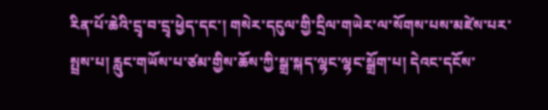རིན་པོ་ཆེའི་དྲྭ་བ་དྲྭ་ཕྱེད་དང་། གསེར་དངུལ་གྱི་དྲིལ་གཡེར་ལ་སོགས་པས་མཛེས་པར་སྤྲས་པ། རླུང་གཡོས་པ་ཙམ་གྱིས་ཆོས་ཀྱི་སྒྲ་སྐད་ལྷང་ལྷང་སྒྲོག་པ། དེའང་དངོས་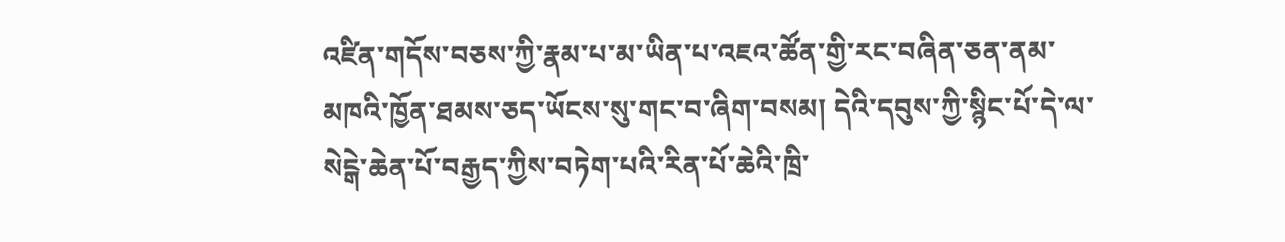འཛིན་གདོས་བཅས་ཀྱི་རྣམ་པ་མ་ཡིན་པ་འཇའ་ཚོན་གྱི་རང་བཞིན་ཅན་ནམ་མཁའི་ཁྱོན་ཐམས་ཅད་ཡོངས་སུ་གང་བ་ཞིག་བསམ། དེའི་དབུས་ཀྱི་སྙིང་པོ་དེ་ལ་སེངྒེ་ཆེན་པོ་བརྒྱད་ཀྱིས་བཏེག་པའི་རིན་པོ་ཆེའི་ཁྲི་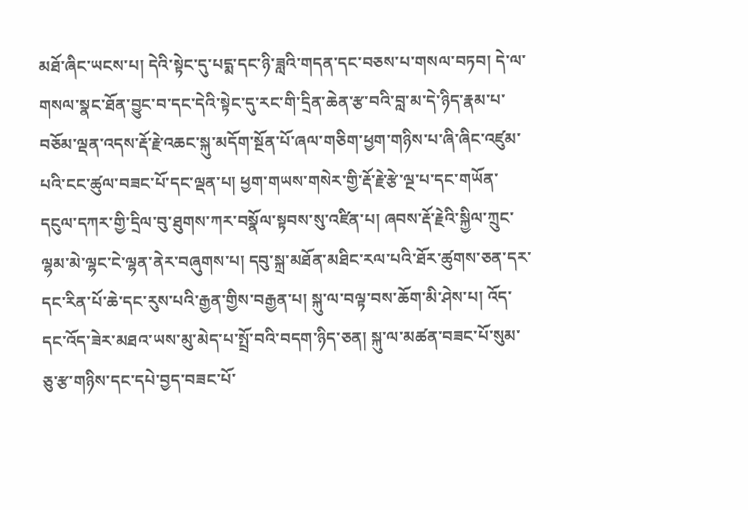མཐོ་ཞིང་ཡངས་པ། དེའི་སྟེང་དུ་པདྨ་དང་ཉི་ཟླའི་གདན་དང་བཅས་པ་གསལ་བཏབ། དེ་ལ་གསལ་སྣང་ཐོན་བྱུང་བ་དང་དེའི་སྟེང་དུ་རང་གི་དྲིན་ཆེན་རྩ་བའི་བླ་མ་དེ་ཉིད་རྣམ་པ་བཅོམ་ལྡན་འདས་རྡོ་རྗེ་འཆང་སྐུ་མདོག་སྔོན་པོ་ཞལ་གཅིག་ཕྱག་གཉིས་པ་ཞི་ཞིང་འཛུམ་པའི་ངང་ཚུལ་བཟང་པོ་དང་ལྡན་པ། ཕྱག་གཡས་གསེར་གྱི་རྡོ་རྗེ་རྩེ་ལྔ་པ་དང་གཡོན་དངུལ་དཀར་གྱི་དྲིལ་བུ་ཐུགས་ཀར་བསྣོལ་སྟབས་སུ་འཛིན་པ། ཞབས་རྡོ་རྗེའི་སྐྱིལ་ཀྲུང་ལྷམ་མེ་ལྷང་ངེ་ལྷན་ནེར་བཞུགས་པ། དབུ་སྐྲ་མཐོན་མཐིང་རལ་པའི་ཐོར་ཚུགས་ཅན་དར་དང་རིན་པོ་ཆེ་དང་རུས་པའི་རྒྱན་གྱིས་བརྒྱན་པ། སྐུ་ལ་བལྟ་བས་ཆོག་མི་ཤེས་པ། འོད་དང་འོད་ཟེར་མཐའ་ཡས་མུ་མེད་པ་སྤྲོ་བའི་བདག་ཉིད་ཅན། སྐུ་ལ་མཚན་བཟང་པོ་སུམ་ཅུ་རྩ་གཉིས་དང་དཔེ་བྱད་བཟང་པོ་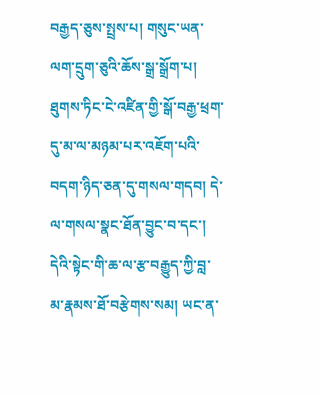བརྒྱད་ཅུས་སྤྲས་པ། གསུང་ཡན་ལག་དྲུག་ཅུའི་ཆོས་སྒྲ་སྒྲོག་པ། ཐུགས་ཏིང་ངེ་འཛིན་གྱི་སྒོ་བརྒྱ་ཕྲག་དུ་མ་ལ་མཉམ་པར་འཇོག་པའི་བདག་ཉིད་ཅན་དུ་གསལ་གདབ། དེ་ལ་གསལ་སྣང་ཐོན་བྱུང་བ་དང་། དེའི་སྟེང་གི་ཆ་ལ་རྩ་བརྒྱུད་ཀྱི་བླ་མ་རྣམས་ཐོ་བརྩེགས་སམ། ཡང་ན་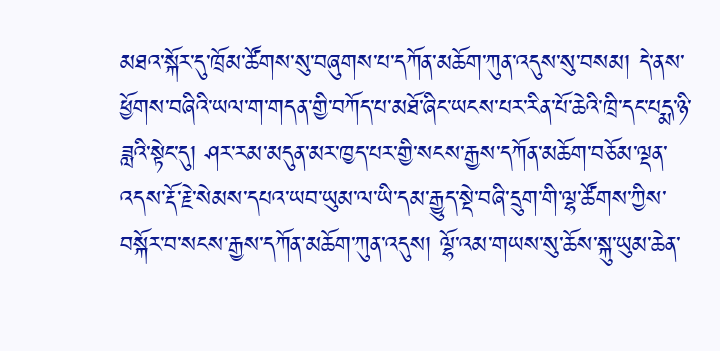མཐའ་སྐོར་དུ་ཁྲོམ་ཚོགས་སུ་བཞུགས་པ་དཀོན་མཆོག་ཀུན་འདུས་སུ་བསམ། དེ་ནས་ཕྱོགས་བཞིའི་ཡལ་ག་གདན་གྱི་བཀོད་པ་མཐོ་ཞིང་ཡངས་པར་རིན་པོ་ཆེའི་ཁྲི་དང་པདྨ་ཉི་ཟླའི་སྟེང་དུ། ཤར་རམ་མདུན་མར་ཁྱད་པར་གྱི་སངས་རྒྱས་དཀོན་མཆོག་བཅོམ་ལྡན་འདས་རྡོ་རྗེ་སེམས་དཔའ་ཡབ་ཡུམ་ལ་ཡི་དམ་རྒྱུད་སྡེ་བཞི་དྲུག་གི་ལྷ་ཚོགས་ཀྱིས་བསྐོར་བ་སངས་རྒྱས་དཀོན་མཆོག་ཀུན་འདུས། ལྷོ་འམ་གཡས་སུ་ཆོས་སྐུ་ཡུམ་ཆེན་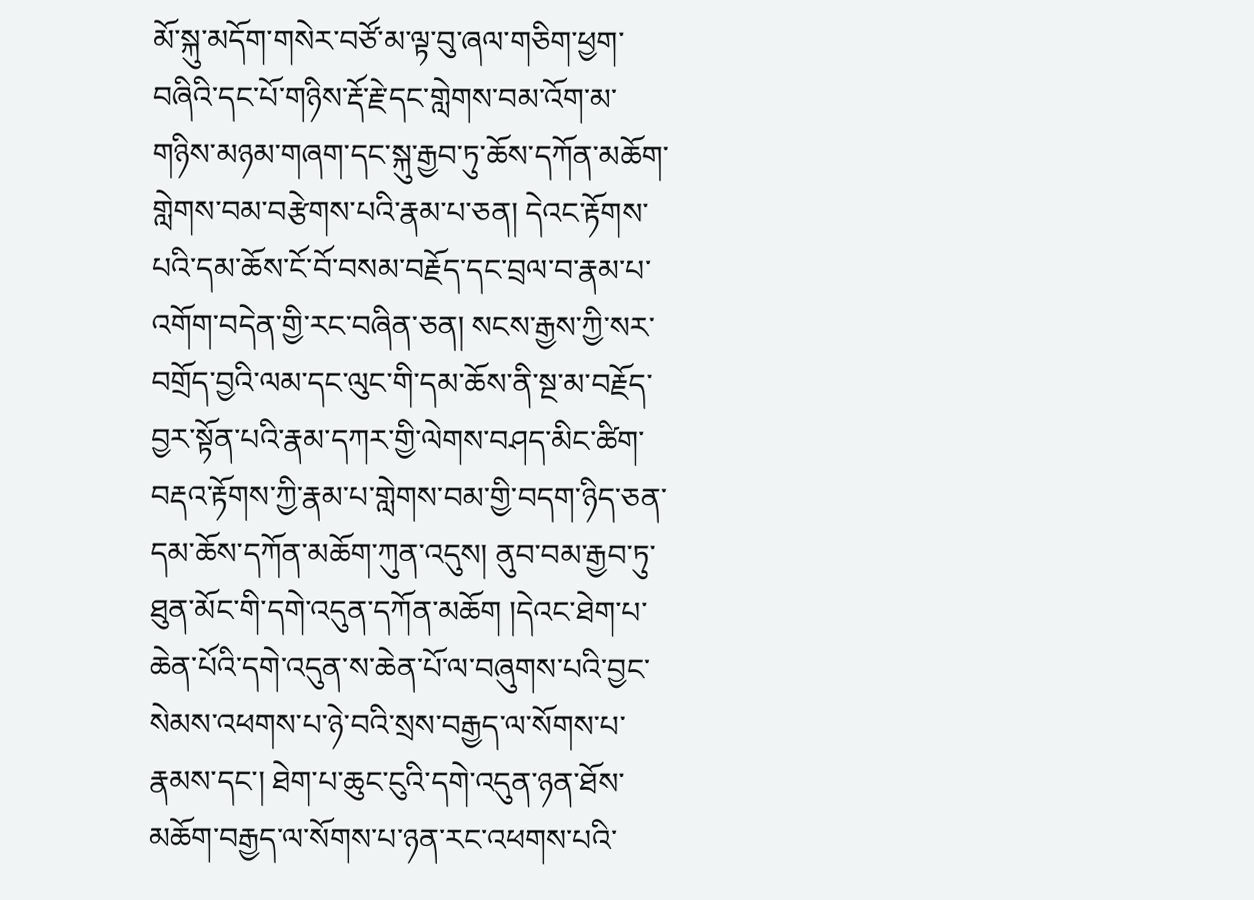མོ་སྐུ་མདོག་གསེར་བཙོ་མ་ལྟ་བུ་ཞལ་གཅིག་ཕྱག་བཞིའི་དང་པོ་གཉིས་རྡོ་རྗེ་དང་གླེགས་བམ་འོག་མ་གཉིས་མཉམ་གཞག་དང་སྐུ་རྒྱབ་ཏུ་ཆོས་དཀོན་མཆོག་གླེགས་བམ་བརྩེགས་པའི་རྣམ་པ་ཅན། དེའང་རྟོགས་པའི་དམ་ཆོས་ངོ་བོ་བསམ་བརྗོད་དང་བྲལ་བ་རྣམ་པ་འགོག་བདེན་གྱི་རང་བཞིན་ཅན། སངས་རྒྱས་ཀྱི་སར་བགྲོད་བྱའི་ལམ་དང་ལུང་གི་དམ་ཆོས་ནི་སྔ་མ་བརྗོད་བྱར་སྟོན་པའི་རྣམ་དཀར་གྱི་ལེགས་བཤད་མིང་ཚིག་བརྡའ་རྟོགས་ཀྱི་རྣམ་པ་གླེགས་བམ་གྱི་བདག་ཉིད་ཅན་དམ་ཆོས་དཀོན་མཆོག་ཀུན་འདུས། ནུབ་བམ་རྒྱབ་ཏུ་ཐུན་མོང་གི་དགེ་འདུན་དཀོན་མཆོག །དེའང་ཐེག་པ་ཆེན་པོའི་དགེ་འདུན་ས་ཆེན་པོ་ལ་བཞུགས་པའི་བྱང་སེམས་འཕགས་པ་ཉེ་བའི་སྲས་བརྒྱད་ལ་སོགས་པ་རྣམས་དང་། ཐེག་པ་ཆུང་ངུའི་དགེ་འདུན་ཉན་ཐོས་མཆོག་བརྒྱད་ལ་སོགས་པ་ཉན་རང་འཕགས་པའི་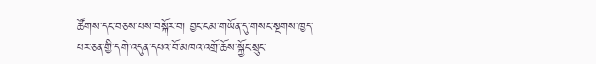ཚོགས་དང་བཅས་པས་བསྐོར་བ། བྱང་ངམ་གཡོན་དུ་གསང་སྔགས་ཁྱད་པར་ཅན་གྱི་དགེ་འདུན་དཔའ་བོ་མཁའ་འགྲོ་ཆོས་སྐྱོང་སྲུང་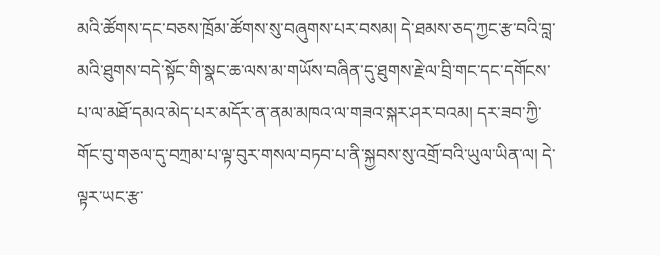མའི་ཚོགས་དང་བཅས་ཁྲོམ་ཚོགས་སུ་བཞུགས་པར་བསམ། དེ་ཐམས་ཅད་ཀྱང་རྩ་བའི་བླ་མའི་ཐུགས་བདེ་སྟོང་གི་སྣང་ཆ་ལས་མ་གཡོས་བཞིན་དུ་ཐུགས་རྗེ་ལ་བྲི་གང་དང་དགོངས་པ་ལ་མཐོ་དམའ་མེད་པར་མདོར་ན་ནམ་མཁའ་ལ་གཟའ་སྐར་ཤར་བའམ། དར་ཟབ་ཀྱི་གོང་བུ་གཅལ་དུ་བཀྲམ་པ་ལྟ་བུར་གསལ་བཏབ་པ་ནི་སྐྱབས་སུ་འགྲོ་བའི་ཡུལ་ཡིན་ལ། དེ་ལྟར་ཡང་རྩ་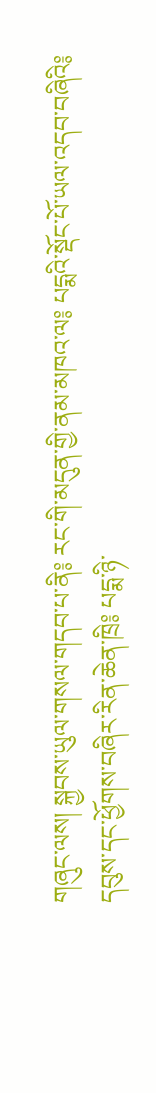གཞུང་ལས། སྐྱབས་ཡུལ་གསལ་གདབ་པ་ནི༔ རང་གི་མདུན་གྱི་ནམ་མཁའ་ལ༔ པདྨའི་སྡོང་པོ་ཡལ་འདབ་བཞིའི༔ དབུས་དང་ཕྱོགས་བཞིར་རིན་ཆེན་ཁྲི༔ པདྨ་ཉི་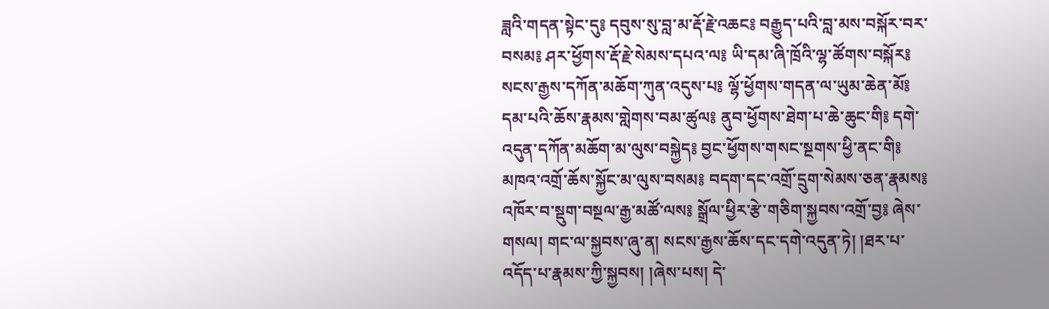ཟླའི་གདན་སྟེང་དུ༔ དབུས་སུ་བླ་མ་རྡོ་རྗེ་འཆང༔ བརྒྱུད་པའི་བླ་མས་བསྐོར་བར་བསམ༔ ཤར་ཕྱོགས་རྡོ་རྗེ་སེམས་དཔའ་ལ༔ ཡི་དམ་ཞི་ཁྲོའི་ལྷ་ཚོགས་བསྐོར༔ སངས་རྒྱས་དཀོན་མཆོག་ཀུན་འདུས་པ༔ ལྷོ་ཕྱོགས་གདན་ལ་ཡུམ་ཆེན་མོ༔ དམ་པའི་ཆོས་རྣམས་གླེགས་བམ་ཚུལ༔ ནུབ་ཕྱོགས་ཐེག་པ་ཆེ་ཆུང་གི༔ དགེ་འདུན་དཀོན་མཆོག་མ་ལུས་བསྐྱེད༔ བྱང་ཕྱོགས་གསང་སྔགས་ཕྱི་ནང་གི༔ མཁའ་འགྲོ་ཆོས་སྐྱོང་མ་ལུས་བསམ༔ བདག་དང་འགྲོ་དྲུག་སེམས་ཅན་རྣམས༔ འཁོར་བ་སྡུག་བསྔལ་རྒྱ་མཚོ་ལས༔ སྒྲོལ་ཕྱིར་རྩེ་གཅིག་སྐྱབས་འགྲོ་བྱ༔ ཞེས་གསལ། གང་ལ་སྐྱབས་ཞུ་ན། སངས་རྒྱས་ཆོས་དང་དགེ་འདུན་ཏེ། །ཐར་པ་འདོད་པ་རྣམས་ཀྱི་སྐྱབས། །ཞེས་པས། དེ་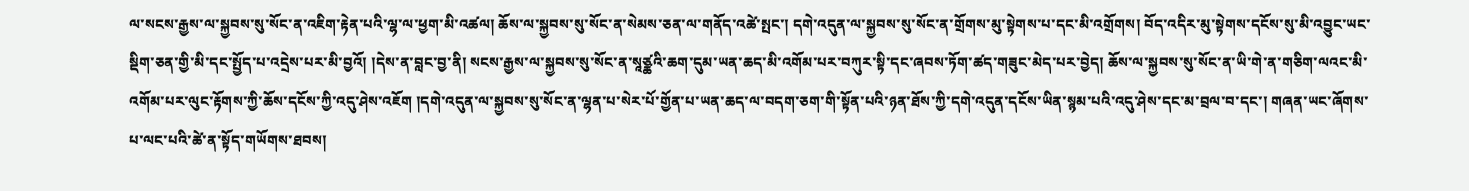ལ་སངས་རྒྱས་ལ་སྐྱབས་སུ་སོང་ན་འཇིག་རྟེན་པའི་ལྷ་ལ་ཕྱག་མི་འཚལ། ཆོས་ལ་སྐྱབས་སུ་སོང་ན་སེམས་ཅན་ལ་གནོད་འཚེ་སྤང་། དགེ་འདུན་ལ་སྐྱབས་སུ་སོང་ན་གྲོགས་མུ་སྟེགས་པ་དང་མི་འགྲོགས། བོད་འདིར་མུ་སྟེགས་དངོས་སུ་མི་འབྱུང་ཡང་སྡིག་ཅན་གྱི་མི་དང་སྤྱོད་པ་འདྲེས་པར་མི་བྱའོ། །དེས་ན་བླང་བྱ་ནི། སངས་རྒྱས་ལ་སྐྱབས་སུ་སོང་ན་སཱཙྪའི་ཆག་དུམ་ཡན་ཆད་མི་འགོམ་པར་བཀུར་སྟི་དང་ཞབས་ཏོག་ཚད་གཟུང་མེད་པར་བྱེད། ཆོས་ལ་སྐྱབས་སུ་སོང་ན་ཡི་གེ་ན་གཅིག་ལའང་མི་འགོམ་པར་ལུང་རྟོགས་ཀྱི་ཆོས་དངོས་ཀྱི་འདུ་ཤེས་འཇོག །དགེ་འདུན་ལ་སྐྱབས་སུ་སོང་ན་ལྷན་པ་སེར་པོ་གྱོན་པ་ཡན་ཆད་ལ་བདག་ཅག་གི་སྟོན་པའི་ཉན་ཐོས་ཀྱི་དགེ་འདུན་དངོས་ཡིན་སྙམ་པའི་འདུ་ཤེས་དང་མ་བྲལ་བ་དང་། གཞན་ཡང་ཞོགས་པ་ལང་པའི་ཚེ་ན་སྟོད་གཡོགས་ཐབས།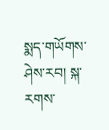སྨད་གཡོགས་ཤེས་རབ། སྐ་རགས་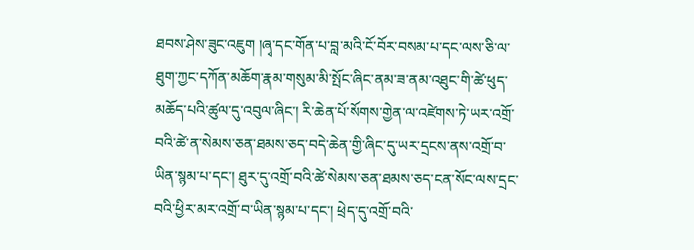ཐབས་ཤེས་ཟུང་འཇུག །ཞྭ་དང་གོན་པ་བླ་མའི་ངོ་བོར་བསམ་པ་དང་ལས་ཅི་ལ་ཐུག་ཀྱང་དཀོན་མཆོག་རྣམ་གསུམ་མི་སྤོང་ཞིང་ནམ་ཟ་ནམ་འཐུང་གི་ཚེ་ཕུད་མཆོད་པའི་ཚུལ་དུ་འབུལ་ཞིང་། རི་ཆེན་པོ་སོགས་གྱེན་ལ་འཛེགས་ཏེ་ཡར་འགྲོ་བའི་ཚེ་ན་སེམས་ཅན་ཐམས་ཅད་བདེ་ཆེན་གྱི་ཞིང་དུ་ཡར་དྲངས་ནས་འགྲོ་བ་ཡིན་སྙམ་པ་དང་། ཐུར་དུ་འགྲོ་བའི་ཚེ་སེམས་ཅན་ཐམས་ཅད་ངན་སོང་ལས་དྲང་བའི་ཕྱིར་མར་འགྲོ་བ་ཡིན་སྙམ་པ་དང་། ཕྲེད་དུ་འགྲོ་བའི་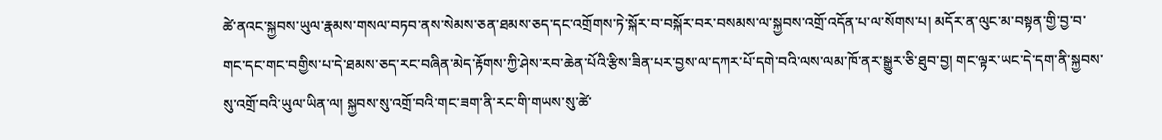ཚེ་ནའང་སྐྱབས་ཡུལ་རྣམས་གསལ་བཏབ་ནས་སེམས་ཅན་ཐམས་ཅད་དང་འགྲོགས་ཏེ་སྐོར་བ་བསྐོར་བར་བསམས་ལ་སྐྱབས་འགྲོ་འདོན་པ་ལ་སོགས་པ། མདོར་ན་ལུང་མ་བསྟན་གྱི་བྱ་བ་གང་དང་གང་བགྱིས་པ་དེ་ཐམས་ཅད་རང་བཞིན་མེད་རྟོགས་ཀྱི་ཤེས་རབ་ཆེན་པོའི་རྩིས་ཟིན་པར་བྱས་ལ་དཀར་པོ་དགེ་བའི་ལས་ལམ་ཁོ་ནར་སྒྱུར་ཅི་ཐུབ་བྱ། གང་ལྟར་ཡང་དེ་དག་ནི་སྐྱབས་སུ་འགྲོ་བའི་ཡུལ་ཡིན་ལ། སྐྱབས་སུ་འགྲོ་བའི་གང་ཟག་ནི་རང་གི་གཡས་སུ་ཚེ་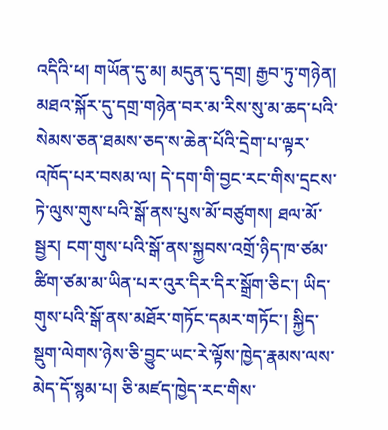འདིའི་ཕ། གཡོན་དུ་མ། མདུན་དུ་དགྲ། རྒྱབ་ཏུ་གཉེན། མཐའ་སྐོར་དུ་དགྲ་གཉེན་བར་མ་རིས་སུ་མ་ཆད་པའི་སེམས་ཅན་ཐམས་ཅད་ས་ཆེན་པོའི་དྲེག་པ་ལྟར་འཁོད་པར་བསམ་ལ། དེ་དག་གི་བྱང་རང་གིས་དྲངས་ཏེ་ལུས་གུས་པའི་སྒོ་ནས་པུས་མོ་བཙུགས། ཐལ་མོ་སྦྱར། ངག་གུས་པའི་སྒོ་ནས་སྐྱབས་འགྲོ་ཉིད་ཁ་ཙམ་ཚིག་ཙམ་མ་ཡིན་པར་འུར་དིར་དིར་སྒྲོག་ཅིང་། ཡིད་གུས་པའི་སྒོ་ནས་མཐོར་གཏོང་དམར་གཏོང་། སྐྱིད་སྡུག་ལེགས་ཉེས་ཅི་བྱུང་ཡང་རེ་ལྟོས་ཁྱེད་རྣམས་ལས་མེད་དོ་སྙམ་པ། ཅི་མཛད་ཁྱེད་རང་གིས་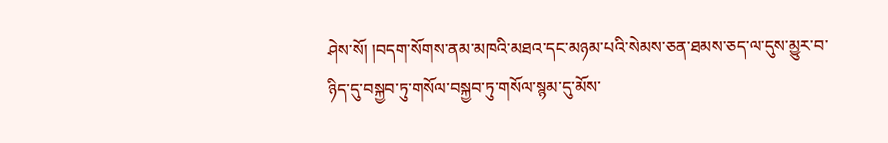ཤེས་སོ། །བདག་སོགས་ནམ་མཁའི་མཐའ་དང་མཉམ་པའི་སེམས་ཅན་ཐམས་ཅད་ལ་དུས་མྱུར་བ་ཉིད་དུ་བསྐྱབ་ཏུ་གསོལ་བསྐྱབ་ཏུ་གསོལ་སྙམ་དུ་མོས་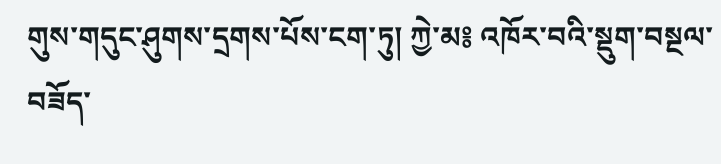གུས་གདུང་ཤུགས་དྲགས་པོས་ངག་ཏུ། ཀྱེ་མ༔ འཁོར་བའི་སྡུག་བསྔལ་བཟོད་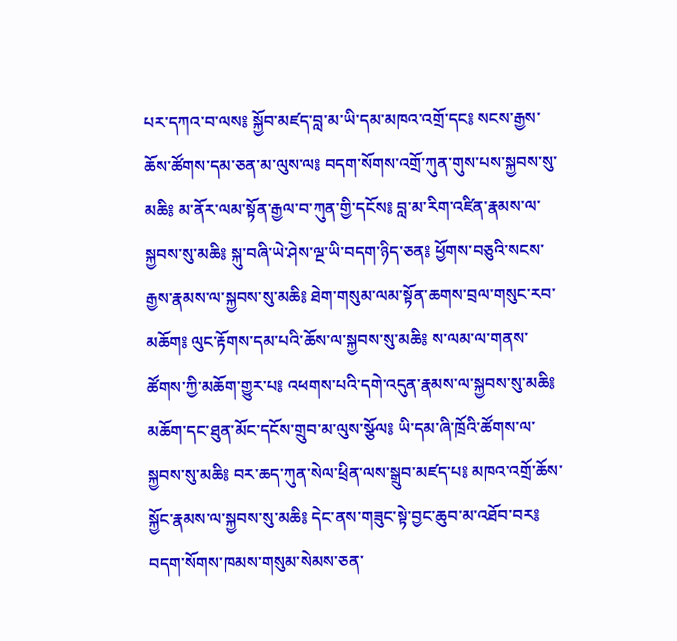པར་དཀའ་བ་ལས༔ སྐྱོབ་མཛད་བླ་མ་ཡི་དམ་མཁའ་འགྲོ་དང༔ སངས་རྒྱས་ཆོས་ཚོགས་དམ་ཅན་མ་ལུས་ལ༔ བདག་སོགས་འགྲོ་ཀུན་གུས་པས་སྐྱབས་སུ་མཆི༔ མ་ནོར་ལམ་སྟོན་རྒྱལ་བ་ཀུན་གྱི་དངོས༔ བླ་མ་རིག་འཛིན་རྣམས་ལ་སྐྱབས་སུ་མཆི༔ སྐུ་བཞི་ཡེ་ཤེས་ལྔ་ཡི་བདག་ཉིད་ཅན༔ ཕྱོགས་བཅུའི་སངས་རྒྱས་རྣམས་ལ་སྐྱབས་སུ་མཆི༔ ཐེག་གསུམ་ལམ་སྟོན་ཆགས་བྲལ་གསུང་རབ་མཆོག༔ ལུང་རྟོགས་དམ་པའི་ཆོས་ལ་སྐྱབས་སུ་མཆི༔ ས་ལམ་ལ་གནས་ཚོགས་ཀྱི་མཆོག་གྱུར་པ༔ འཕགས་པའི་དགེ་འདུན་རྣམས་ལ་སྐྱབས་སུ་མཆི༔ མཆོག་དང་ཐུན་མོང་དངོས་གྲུབ་མ་ལུས་སྩོལ༔ ཡི་དམ་ཞི་ཁྲོའི་ཚོགས་ལ་སྐྱབས་སུ་མཆི༔ བར་ཆད་ཀུན་སེལ་ཕྲིན་ལས་སྒྲུབ་མཛད་པ༔ མཁའ་འགྲོ་ཆོས་སྐྱོང་རྣམས་ལ་སྐྱབས་སུ་མཆི༔ དེང་ནས་གཟུང་སྟེ་བྱང་ཆུབ་མ་འཐོབ་བར༔ བདག་སོགས་ཁམས་གསུམ་སེམས་ཅན་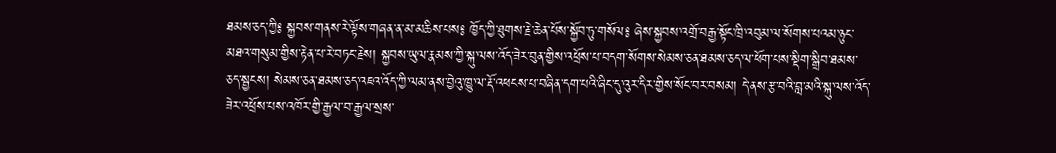ཐམས་ཅད་ཀྱི༔ སྐྱབས་གནས་རེ་ལྟོས་གཞན་ན་མ་མཆིས་པས༔ ཁྱོད་ཀྱི་ཐུགས་རྗེ་ཆེན་པོས་སྐྱོབ་ཏུ་གསོལ༔ ཞེས་སྐྱབས་འགྲོ་བརྒྱ་སྟོང་ཁྲི་འབུམ་ལ་སོགས་པའམ་ཉུང་མཐའ་གསུམ་གྱིས་རྟེན་པ་རེ་བཏང་རྗེས། སྐྱབས་ཡུལ་རྣམས་ཀྱི་སྐུ་ལས་འོད་ཟེར་བུན་གྱིས་འཕྲོས་པ་བདག་སོགས་སེམས་ཅན་ཐམས་ཅད་ལ་ཕོག་པས་སྡིག་སྒྲིབ་ཐམས་ཅད་སྦྱངས། སེམས་ཅན་ཐམས་ཅད་འཇའ་འོད་ཀྱི་ལམ་ནས་བྱེའུ་ཁྱུ་ལ་རྡོ་འཕངས་པ་བཞིན་དག་པའི་ཞིང་དུ་འུར་དིར་གྱིས་སོང་བར་བསམ། དེ་ནས་རྩ་བའི་བླ་མའི་སྐུ་ལས་འོད་ཟེར་འཕྲོས་པས་འཁོར་གྱི་རྒྱལ་བ་རྒྱལ་སྲས་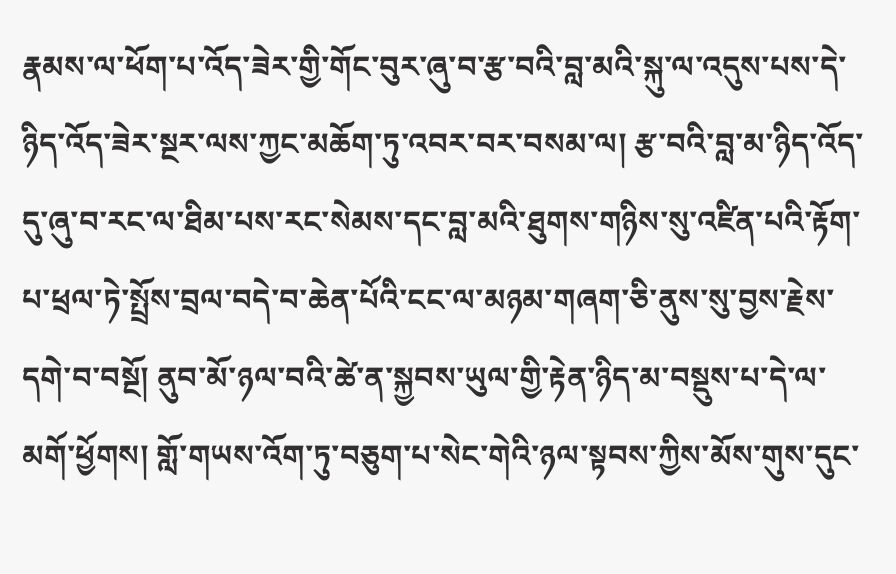རྣམས་ལ་ཕོག་པ་འོད་ཟེར་གྱི་གོང་བུར་ཞུ་བ་རྩ་བའི་བླ་མའི་སྐུ་ལ་འདུས་པས་དེ་ཉིད་འོད་ཟེར་སྔར་ལས་ཀྱང་མཆོག་ཏུ་འབར་བར་བསམ་ལ། རྩ་བའི་བླ་མ་ཉིད་འོད་དུ་ཞུ་བ་རང་ལ་ཐིམ་པས་རང་སེམས་དང་བླ་མའི་ཐུགས་གཉིས་སུ་འཛིན་པའི་རྟོག་པ་ཕྲལ་ཏེ་སྤྲོས་བྲལ་བདེ་བ་ཆེན་པོའི་ངང་ལ་མཉམ་གཞག་ཅི་ནུས་སུ་བྱས་རྗེས་དགེ་བ་བསྔོ། ནུབ་མོ་ཉལ་བའི་ཚེ་ན་སྐྱབས་ཡུལ་གྱི་རྟེན་ཉིད་མ་བསྡུས་པ་དེ་ལ་མགོ་ཕྱོགས། གློ་གཡས་འོག་ཏུ་བཅུག་པ་སེང་གེའི་ཉལ་སྟབས་ཀྱིས་མོས་གུས་དུང་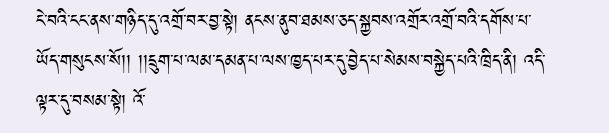ངེ་བའི་ངང་ནས་གཉིད་དུ་འགྲོ་བར་བྱ་སྟེ། ནངས་ནུབ་ཐམས་ཅད་སྐྱབས་འགྲོར་འགྲོ་བའི་དགོས་པ་ཡོད་གསུངས་སོ།། །།དྲུག་པ་ལམ་དམན་པ་ལས་ཁྱད་པར་དུ་བྱེད་པ་སེམས་བསྐྱེད་པའི་ཁྲིད་ནི། འདི་ལྟར་དུ་བསམ་སྟེ། འོ་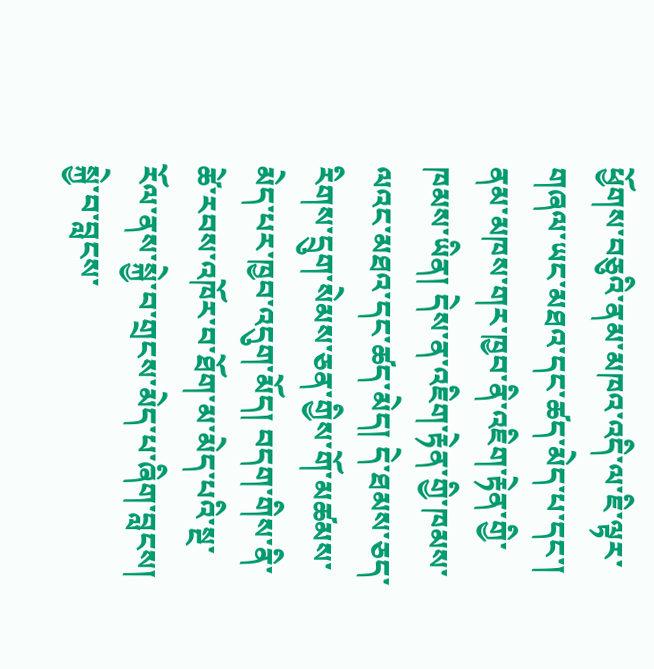ཕྱོགས་བཅུའི་ནམ་མཁའ་འདི་ལ་ཇི་ལྟར་གཞལ་ཡང་མཐའ་དང་ཚད་མེད་པ་དང་། ནམ་མཁས་གར་ཁྱབ་ནི་འཇིག་རྟེན་གྱི་ཁམས་ཡིན། དེས་ན་འཇིག་རྟེན་གྱི་ཁམས་ལའང་མཐའ་དང་ཚད་མེད། དེ་ཐམས་ཅད་རིགས་དྲུག་སེམས་ཅན་གྱིས་གོ་མཚམས་མེད་པར་ཁྱབ་འདུག་མོད། བདག་གིས་ནི་ཚེ་རབས་འཁོར་བ་ཐོག་མ་མེད་པའི་སྔ་རོལ་ནས་སྐྱེ་བ་གྲངས་མེད་པ་ཞིག་བླངས། སྐྱེ་བ་བླངས་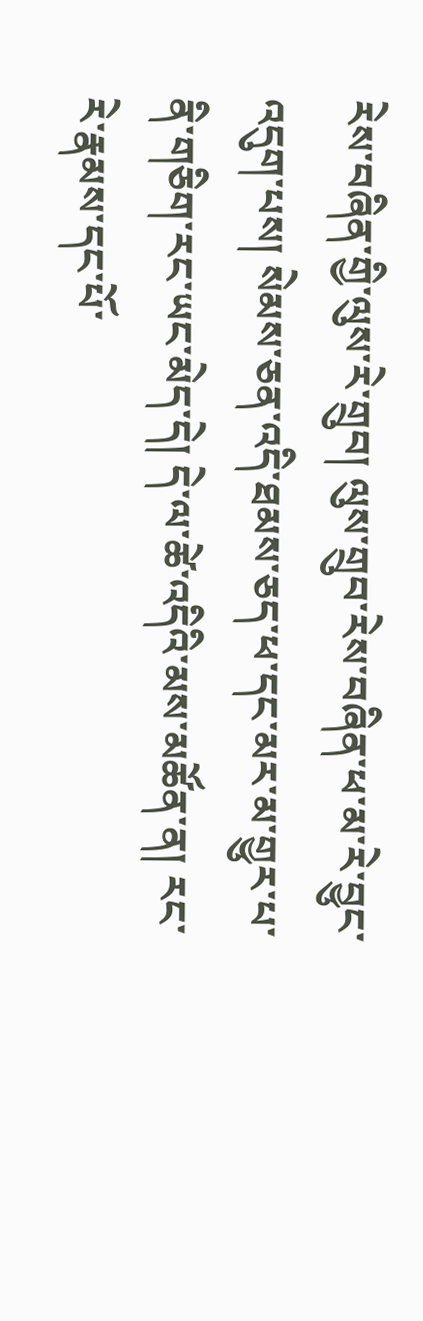རེས་བཞིན་གྱི་ལུས་རེ་གྲུབ། ལུས་གྲུབ་རེས་བཞིན་ཕ་མ་རེ་བྱུང་འདུག་པས། སེམས་ཅན་འདི་ཐམས་ཅད་ཕ་དང་མར་མ་གྱུར་པ་ནི་གཅིག་རང་ཡང་མེད་དེ། དེ་ལ་ཚེ་འདིའི་མས་མཚོན་ན། རང་རེ་རྣམས་དང་པོ་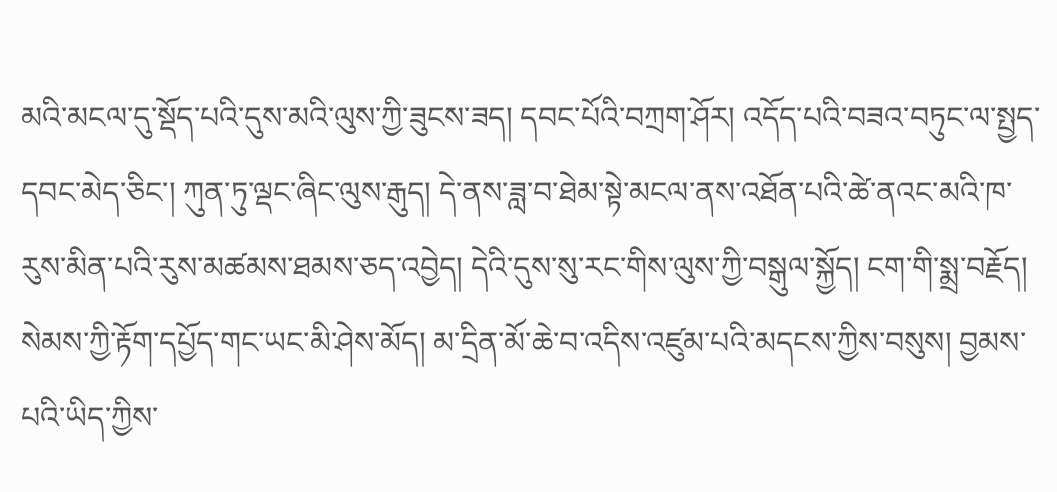མའི་མངལ་དུ་སྡོད་པའི་དུས་མའི་ལུས་ཀྱི་ཟུངས་ཟད། དབང་པོའི་བཀྲག་ཤོར། འདོད་པའི་བཟའ་བཏུང་ལ་སྤྱད་དབང་མེད་ཅིང་། ཀུན་ཏུ་ལྡང་ཞིང་ལུས་རྒུད། དེ་ནས་ཟླ་བ་ཐེམ་སྟེ་མངལ་ནས་འཐོན་པའི་ཚེ་ནའང་མའི་ཁ་རུས་མིན་པའི་རུས་མཚམས་ཐམས་ཅད་འབྱེད། དེའི་དུས་སུ་རང་གིས་ལུས་ཀྱི་བསྒུལ་སྐྱོད། ངག་གི་སྨྲ་བརྗོད། སེམས་ཀྱི་རྟོག་དཔྱོད་གང་ཡང་མི་ཤེས་མོད། མ་དྲིན་མོ་ཆེ་བ་འདིས་འཛུམ་པའི་མདངས་ཀྱིས་བསུས། བྱམས་པའི་ཡིད་ཀྱིས་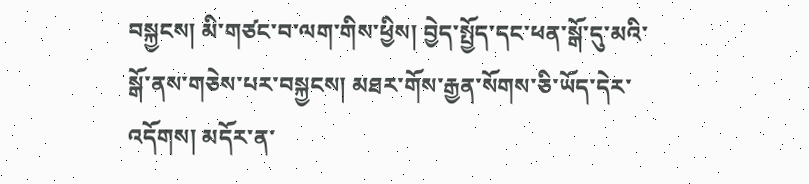བསྐྱངས། མི་གཙང་བ་ལག་གིས་ཕྱིས། བྱེད་སྤྱོད་དང་ཕན་སྒོ་དུ་མའི་སྒོ་ནས་གཅེས་པར་བསྐྱངས། མཐར་གོས་རྒྱན་སོགས་ཅི་ཡོད་དེར་འདོགས། མདོར་ན་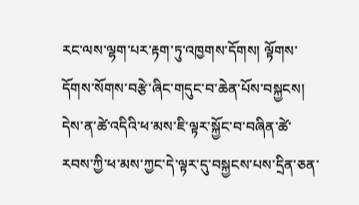རང་ལས་ལྷག་པར་རྟག་ཏུ་འཁྱགས་དོགས། ལྟོགས་དོགས་སོགས་བརྩེ་ཞིང་གདུང་བ་ཆེན་པོས་བསྐྱངས། དེས་ན་ཚེ་འདིའི་ཕ་མས་ཇི་ལྟར་སྐྱོང་བ་བཞིན་ཚེ་རབས་ཀྱི་ཕ་མས་ཀྱང་དེ་ལྟར་དུ་བསྐྱངས་པས་དྲིན་ཅན་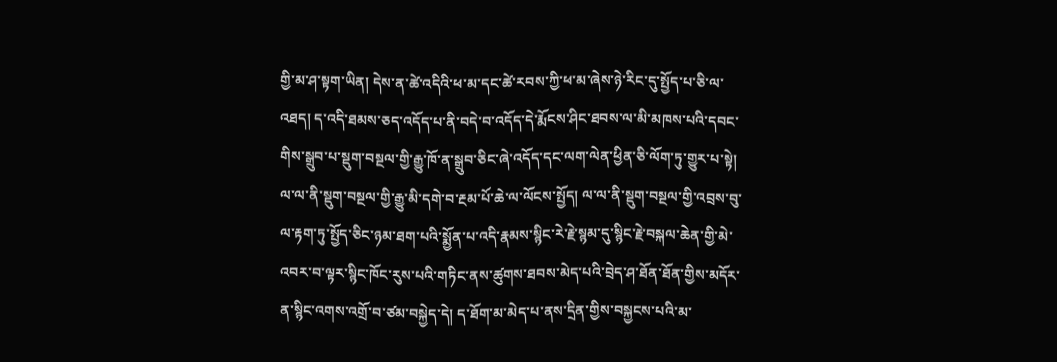གྱི་མ་ཤ་སྟག་ཡིན། དེས་ན་ཚེ་འདིའི་ཕ་མ་དང་ཚེ་རབས་ཀྱི་ཕ་མ་ཞེས་ཉེ་རིང་དུ་སྤྱོད་པ་ཅི་ལ་འཐད། ད་འདི་ཐམས་ཅད་འདོད་པ་ནི་བདེ་བ་འདོད་དེ་རྨོངས་ཤིང་ཐབས་ལ་མི་མཁས་པའི་དབང་གིས་སྒྲུབ་པ་སྡུག་བསྔལ་གྱི་རྒྱུ་ཁོ་ན་སྒྲུབ་ཅིང་ཞེ་འདོད་དང་ལག་ལེན་ཕྱིན་ཅི་ལོག་ཏུ་གྱུར་པ་སྟེ། ལ་ལ་ནི་སྡུག་བསྔལ་གྱི་རྒྱུ་མི་དགེ་བ་རྔམ་པོ་ཆེ་ལ་ལོངས་སྤྱོད། ལ་ལ་ནི་སྡུག་བསྔལ་གྱི་འབྲས་བུ་ལ་རྟག་ཏུ་སྤྱོད་ཅིང་ཉམ་ཐག་པའི་སྨྱོན་པ་འདི་རྣམས་སྙིང་རེ་རྗེ་སྙམ་དུ་སྙིང་རྗེ་བསྐལ་ཆེན་གྱི་མེ་འབར་བ་ལྟར་སྙིང་ཁོང་རུས་པའི་གཏིང་ནས་ཚུགས་ཐབས་མེད་པའི་བྲེད་ཤ་ཐོན་ཐོན་གྱིས་མདོར་ན་སྙིང་འགས་འགྲོ་བ་ཙམ་བསྐྱེད་དེ། ད་ཐོག་མ་མེད་པ་ནས་དྲིན་གྱིས་བསྐྱངས་པའི་མ་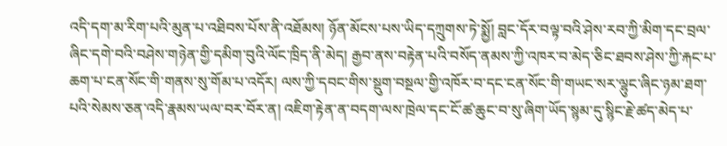འདི་དག་མ་རིག་པའི་མུན་པ་འཐིབས་པོས་ནི་འཐོམས། ཉོན་མོངས་པས་ཡིད་དཀྲུགས་ཏེ་སྨྱོ། བླང་དོར་བལྟ་བའི་ཤེས་རབ་ཀྱི་མིག་དང་བྲལ་ཞིང་དགེ་བའི་བཤེས་གཉེན་གྱི་དམིག་བུའི་ལོང་ཁྲིད་ནི་མེད། རྒྱབ་ནས་བརྟེན་པའི་བསོད་ནམས་ཀྱི་འཁར་བ་མེད་ཅིང་ཐབས་ཤེས་ཀྱི་རྐང་པ་ཆག་པ་ངན་སོང་གི་གནས་སུ་གོམ་པ་འདོར། ལས་ཀྱི་དབང་གིས་སྡུག་བསྔལ་གྱི་འཁོར་བ་དང་ངན་སོང་གི་གཡང་སར་ལྷུང་ཞིང་ཉམ་ཐག་པའི་སེམས་ཅན་འདི་རྣམས་ཡལ་བར་བོར་ན། འཇིག་རྟེན་ན་བདག་ལས་ཁྲེལ་དང་ངོ་ཚ་ཆུང་བ་སུ་ཞིག་ཡོད་སྙམ་དུ་སྙིང་རྗེ་ཚད་མེད་པ་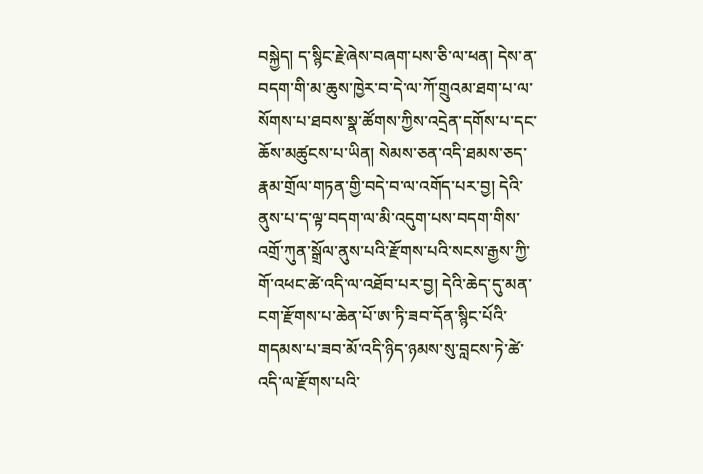བསྐྱེད། ད་སྙིང་རྗེ་ཞེས་བཞག་པས་ཅི་ལ་ཕན། དེས་ན་བདག་གི་མ་ཆུས་ཁྱེར་བ་དེ་ལ་ཀོ་གྲུའམ་ཐག་པ་ལ་སོགས་པ་ཐབས་སྣ་ཚོགས་ཀྱིས་འདྲེན་དགོས་པ་དང་ཆོས་མཚུངས་པ་ཡིན། སེམས་ཅན་འདི་ཐམས་ཅད་རྣམ་གྲོལ་གཏན་གྱི་བདེ་བ་ལ་འགོད་པར་བྱ། དེའི་ནུས་པ་ད་ལྟ་བདག་ལ་མི་འདུག་པས་བདག་གིས་འགྲོ་ཀུན་སྒྲོལ་ནུས་པའི་རྫོགས་པའི་སངས་རྒྱས་ཀྱི་གོ་འཕང་ཚེ་འདི་ལ་འཐོབ་པར་བྱ། དེའི་ཆེད་དུ་མན་ངག་རྫོགས་པ་ཆེན་པོ་ཨ་ཏི་ཟབ་དོན་སྙིང་པོའི་གདམས་པ་ཟབ་མོ་འདི་ཉིད་ཉམས་སུ་བླངས་ཏེ་ཚེ་འདི་ལ་རྫོགས་པའི་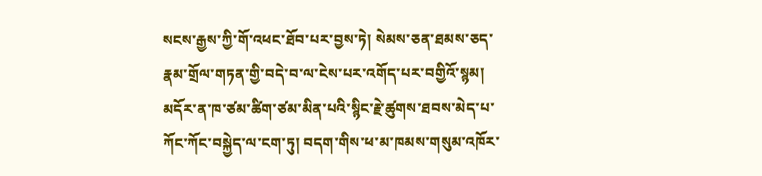སངས་རྒྱས་ཀྱི་གོ་འཕང་ཐོབ་པར་བྱས་ཏེ། སེམས་ཅན་ཐམས་ཅད་རྣམ་གྲོལ་གཏན་གྱི་བདེ་བ་ལ་ངེས་པར་འགོད་པར་བགྱིའོ་སྙམ། མདོར་ན་ཁ་ཙམ་ཚིག་ཙམ་མིན་པའི་སྙིང་རྗེ་ཚུགས་ཐབས་མེད་པ་ཀོང་ཀོང་བསྐྱེད་ལ་ངག་ཏུ། བདག་གིས་ཕ་མ་ཁམས་གསུམ་འཁོར་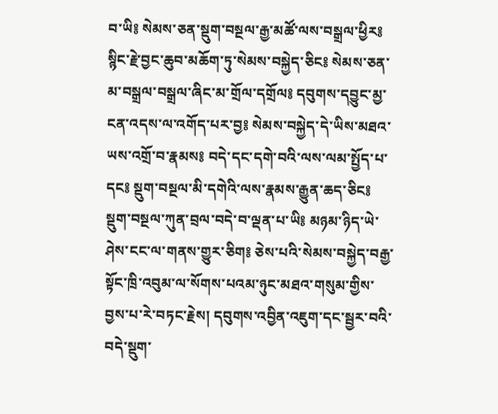བ་ཡི༔ སེམས་ཅན་སྡུག་བསྔལ་རྒྱ་མཚོ་ལས་བསྒྲལ་ཕྱིར༔ སྙིང་རྗེ་བྱང་ཆུབ་མཆོག་ཏུ་སེམས་བསྐྱེད་ཅིང༔ སེམས་ཅན་མ་བསྒྲལ་བསྒྲལ་ཞིང་མ་གྲོལ་དགྲོལ༔ དབུགས་དབྱུང་མྱ་ངན་འདས་ལ་འགོད་པར་བྱ༔ སེམས་བསྐྱེད་དེ་ཡིས་མཐའ་ཡས་འགྲོ་བ་རྣམས༔ བདེ་དང་དགེ་བའི་ལས་ལམ་སྤྱོད་པ་དང༔ སྡུག་བསྔལ་མི་དགེའི་ལས་རྣམས་རྒྱུན་ཆད་ཅིང༔ སྡུག་བསྔལ་ཀུན་བྲལ་བདེ་བ་ལྡན་པ་ཡི༔ མཉམ་ཉིད་ཡེ་ཤེས་ངང་ལ་གནས་གྱུར་ཅིག༔ ཅེས་པའི་སེམས་བསྐྱེད་བརྒྱ་སྟོང་ཁྲི་འབུམ་ལ་སོགས་པའམ་ཉུང་མཐའ་གསུམ་གྱིས་བྱས་པ་རེ་བཏང་རྗེས། དབུགས་འབྱིན་འཇུག་དང་སྦྱར་བའི་བདེ་སྡུག་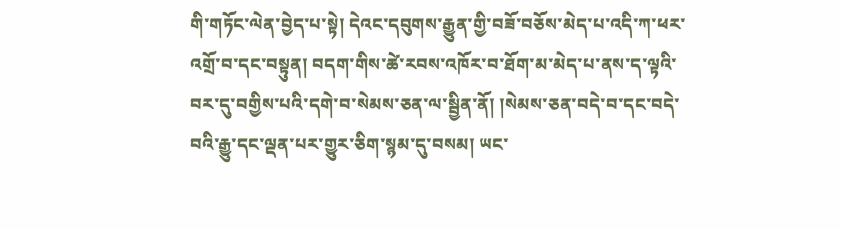གི་གཏོང་ལེན་བྱེད་པ་སྟེ། དེའང་དབུགས་རྒྱུན་གྱི་བཟོ་བཅོས་མེད་པ་འདི་ཀ་ཕར་འགྲོ་བ་དང་བསྟུན། བདག་གིས་ཚེ་རབས་འཁོར་བ་ཐོག་མ་མེད་པ་ནས་ད་ལྟའི་བར་དུ་བགྱིས་པའི་དགེ་བ་སེམས་ཅན་ལ་སྦྱིན་ནོ། །སེམས་ཅན་བདེ་བ་དང་བདེ་བའི་རྒྱུ་དང་ལྡན་པར་གྱུར་ཅིག་སྙམ་དུ་བསམ། ཡང་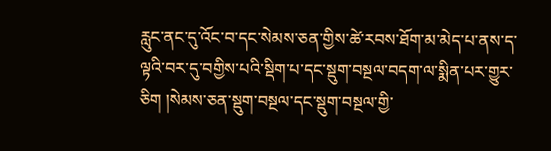རླུང་ནང་དུ་འོང་བ་དང་སེམས་ཅན་གྱིས་ཚེ་རབས་ཐོག་མ་མེད་པ་ནས་ད་ལྟའི་བར་དུ་བགྱིས་པའི་སྡིག་པ་དང་སྡུག་བསྔལ་བདག་ལ་སྨིན་པར་གྱུར་ཅིག །སེམས་ཅན་སྡུག་བསྔལ་དང་སྡུག་བསྔལ་གྱི་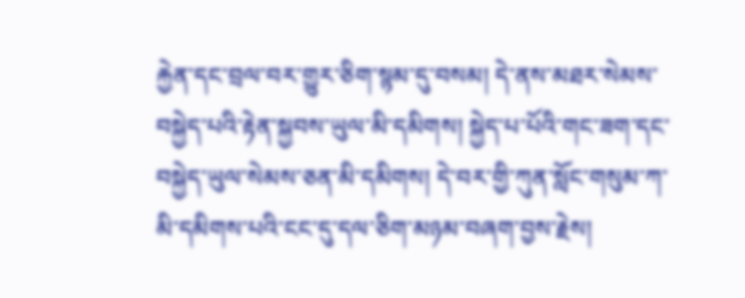རྐྱེན་དང་བྲལ་བར་གྱུར་ཅིག་སྙམ་དུ་བསམ། དེ་ནས་མཐར་སེམས་བསྐྱེད་པའི་རྟེན་སྐྱབས་ཡུལ་མི་དམིགས། སྐྱེད་པ་པོའི་གང་ཟག་དང་བསྐྱེད་ཡུལ་སེམས་ཅན་མི་དམིགས། དེ་བར་གྱི་ཀུན་སློང་གསུམ་ཀ་མི་དམིགས་པའི་ངང་དུ་དལ་ཅིག་མཉམ་བཞག་བྱས་རྗེས།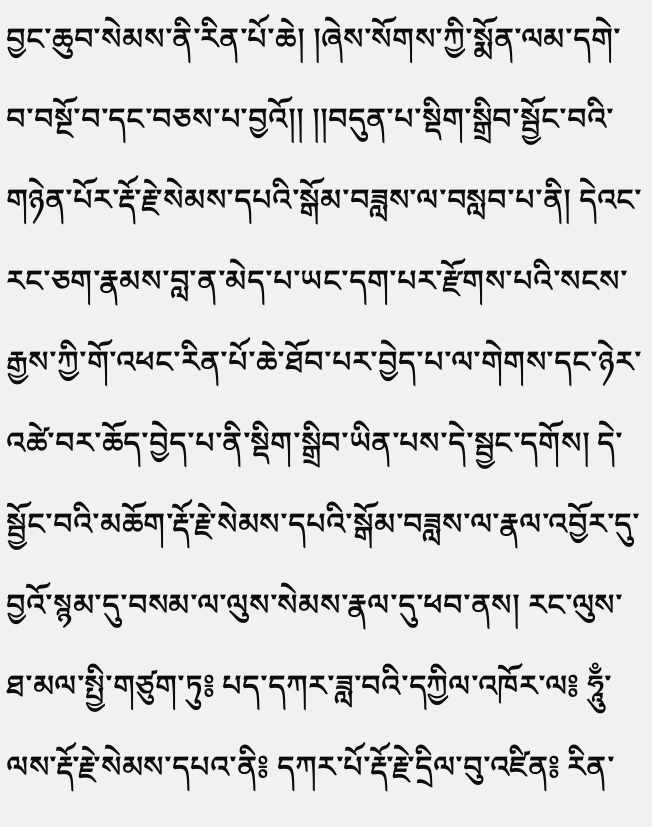བྱང་ཆུབ་སེམས་ནི་རིན་པོ་ཆེ། །ཞེས་སོགས་ཀྱི་སྨོན་ལམ་དགེ་བ་བསྔོ་བ་དང་བཅས་པ་བྱའོ།། །།བདུན་པ་སྡིག་སྒྲིབ་སྦྱོང་བའི་གཉེན་པོར་རྡོ་རྗེ་སེམས་དཔའི་སྒོམ་བཟླས་ལ་བསླབ་པ་ནི། དེའང་རང་ཅག་རྣམས་བླ་ན་མེད་པ་ཡང་དག་པར་རྫོགས་པའི་སངས་རྒྱས་ཀྱི་གོ་འཕང་རིན་པོ་ཆེ་ཐོབ་པར་བྱེད་པ་ལ་གེགས་དང་ཉེར་འཚེ་བར་ཆོད་བྱེད་པ་ནི་སྡིག་སྒྲིབ་ཡིན་པས་དེ་སྦྱང་དགོས། དེ་སྦྱོང་བའི་མཆོག་རྡོ་རྗེ་སེམས་དཔའི་སྒོམ་བཟླས་ལ་རྣལ་འབྱོར་དུ་བྱའོ་སྙམ་དུ་བསམ་ལ་ལུས་སེམས་རྣལ་དུ་ཕབ་ནས། རང་ལུས་ཐ་མལ་སྤྱི་གཙུག་ཏུ༔ པད་དཀར་ཟླ་བའི་དཀྱིལ་འཁོར་ལ༔ ཧཱུྃ་ལས་རྡོ་རྗེ་སེམས་དཔའ་ནི༔ དཀར་པོ་རྡོ་རྗེ་དྲིལ་བུ་འཛིན༔ རིན་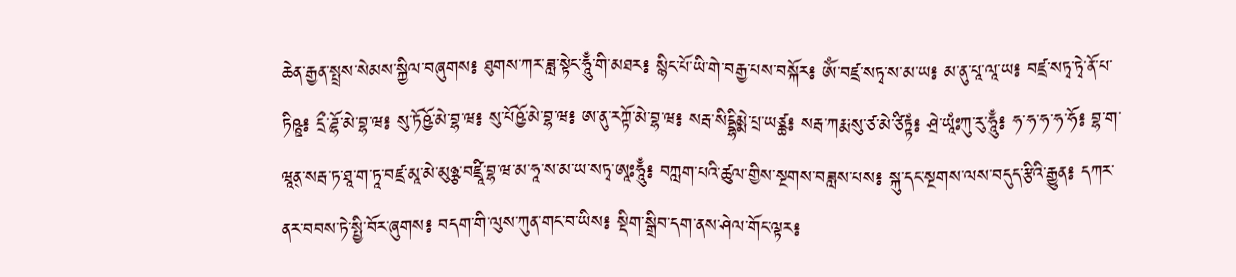ཆེན་རྒྱན་སྤྲས་སེམས་སྐྱིལ་བཞུགས༔ ཐུགས་ཀར་ཟླ་སྟེང་ཧཱུྃ་གི་མཐར༔ སྙིང་པོ་ཡི་གེ་བརྒྱ་པས་བསྐོར༔ ཨོཾ་བཛྲ་སཏྭ་ས་མ་ཡ༔ མ་ནུ་པཱ་ལཱ་ཡ༔ བཛྲ་སཏྭ་ཏྭེ་ནོ་པ་ཏིཥྛ༔ དྲྀ་ཌྷོ་མེ་བྷ་ཝ༔ སུ་ཏོཥྱོ་མེ་བྷ་ཝ༔ སུ་པོཥྱོ་མེ་བྷ་ཝ༔ ཨ་ནུ་རཀྟོ་མེ་བྷ་ཝ༔ སརྦ་སིདྡྷིམྨེ་པྲ་ཡཙྪ༔ སརྦ་ཀརྨ་སུ་ཙ་མེ་ཙིཏྟཾ༔ ཤྲེ་ཡཱཾཿཀུ་རུ་ཧཱུྃ༔ ཧ་ཧ་ཧ་ཧ་ཧོ༔ བྷ་ག་ཝཱན྄་སརྦ་ཏ་ཐཱ་ག་ཏཱ་བཛྲ་མཱ་མེ་མུཉྩ་བཛྲཱི་བྷ་ཝ་མ་ཧཱ་ས་མ་ཡ་སཏྭ་ཨཱཿཧཱུྃ༔ བཀླག་པའི་ཚུལ་གྱིས་སྔགས་བཟླས་པས༔ སྐུ་དང་སྔགས་ལས་བདུད་རྩིའི་རྒྱུན༔ དཀར་ནར་བབས་ཏེ་སྤྱི་བོར་ཞུགས༔ བདག་གི་ལུས་ཀུན་གང་བ་ཡིས༔ སྡིག་སྒྲིབ་དག་ནས་ཤེལ་གོང་ལྟར༔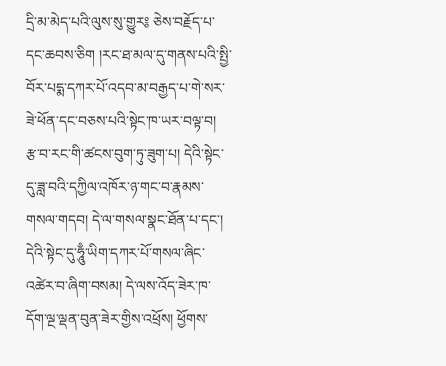དྲི་མ་མེད་པའི་ལུས་སུ་གྱུར༔ ཅེས་བརྗོད་པ་དང་ཆབས་ཅིག །རང་ཐ་མལ་དུ་གནས་པའི་སྤྱི་བོར་པདྨ་དཀར་པོ་འདབ་མ་བརྒྱད་པ་གེ་སར་ཟེ་ཕོན་དང་བཅས་པའི་སྟེང་ཁ་ཡར་བལྟ་བ། རྩ་བ་རང་གི་ཚངས་བུག་ཏུ་ཟུག་པ། དེའི་སྟེང་དུ་ཟླ་བའི་དཀྱིལ་འཁོར་ཉ་གང་བ་རྣམས་གསལ་གདབ། དེ་ལ་གསལ་སྣང་ཐོན་པ་དང་། དེའི་སྟེང་དུ་ཧཱུྃ་ཡིག་དཀར་པོ་གསལ་ཞིང་འཚེར་བ་ཞིག་བསམ། དེ་ལས་འོད་ཟེར་ཁ་དོག་ལྔ་ལྡན་བུན་ཟེར་གྱིས་འཕྲོས། ཕྱོགས་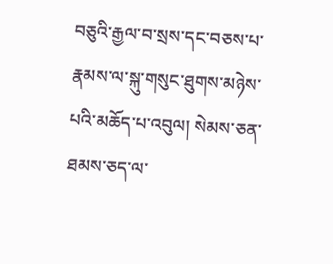བཅུའི་རྒྱལ་བ་སྲས་དང་བཅས་པ་རྣམས་ལ་སྐུ་གསུང་ཐུགས་མཉེས་པའི་མཆོད་པ་འབུལ། སེམས་ཅན་ཐམས་ཅད་ལ་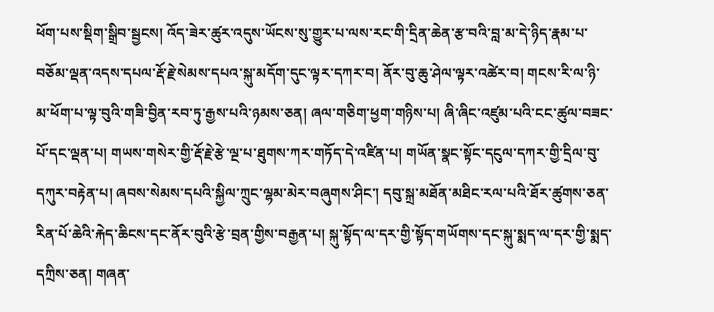ཕོག་པས་སྡིག་སྒྲིབ་སྦྱངས། འོད་ཟེར་ཚུར་འདུས་ཡོངས་སུ་གྱུར་པ་ལས་རང་གི་དྲིན་ཆེན་རྩ་བའི་བླ་མ་དེ་ཉིད་རྣམ་པ་བཅོམ་ལྡན་འདས་དཔལ་རྡོ་རྗེ་སེམས་དཔའ་སྐུ་མདོག་དུང་ལྟར་དཀར་བ། ནོར་བུ་ཆུ་ཤེལ་ལྟར་འཚེར་བ། གངས་རི་ལ་ཉི་མ་ཕོག་པ་ལྟ་བུའི་གཟི་བྱིན་རབ་ཏུ་རྒྱས་པའི་ཉམས་ཅན། ཞལ་གཅིག་ཕྱག་གཉིས་པ། ཞི་ཞིང་འཛུམ་པའི་ངང་ཚུལ་བཟང་པོ་དང་ལྡན་པ། གཡས་གསེར་གྱི་རྡོ་རྗེ་རྩེ་ལྔ་པ་ཐུགས་ཀར་གཏོད་དེ་འཛིན་པ། གཡོན་སྣང་སྟོང་དངུལ་དཀར་གྱི་དྲིལ་བུ་དཀུར་བརྟེན་པ། ཞབས་སེམས་དཔའི་སྐྱིལ་ཀྲུང་ལྷམ་མེར་བཞུགས་ཤིང་། དབུ་སྐྲ་མཐོན་མཐིང་རལ་པའི་ཐོར་ཚུགས་ཅན་རིན་པོ་ཆེའི་རྐེད་ཆིངས་དང་ནོར་བུའི་རྩེ་བྲན་གྱིས་བརྒྱན་པ། སྐུ་སྟོད་ལ་དར་གྱི་སྟོད་གཡོགས་དང་སྐུ་སྨད་ལ་དར་གྱི་སྨད་དཀྲིས་ཅན། གཞན་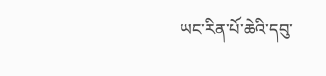ཡང་རིན་པོ་ཆེའི་དབུ་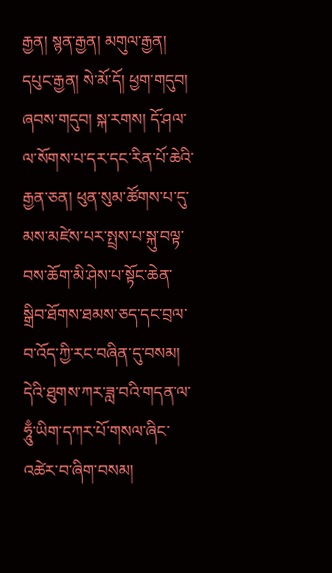རྒྱན། སྙན་རྒྱན། མགུལ་རྒྱན། དཔུང་རྒྱན། སེ་མོ་དོ། ཕྱག་གདུབ། ཞབས་གདུབ། སྐ་རགས། དོ་ཤལ་ལ་སོགས་པ་དར་དང་རིན་པོ་ཆེའི་རྒྱན་ཅན། ཕུན་སུམ་ཚོགས་པ་དུ་མས་མཛེས་པར་སྤྲས་པ་སྐུ་བལྟ་བས་ཆོག་མི་ཤེས་པ་སྟོང་ཆེན་སྒྲིབ་ཐོགས་ཐམས་ཅད་དང་བྲལ་བ་འོད་ཀྱི་རང་བཞིན་དུ་བསམ། དེའི་ཐུགས་ཀར་ཟླ་བའི་གདན་ལ་ཧཱུྃ་ཡིག་དཀར་པོ་གསལ་ཞིང་འཚེར་བ་ཞིག་བསམ།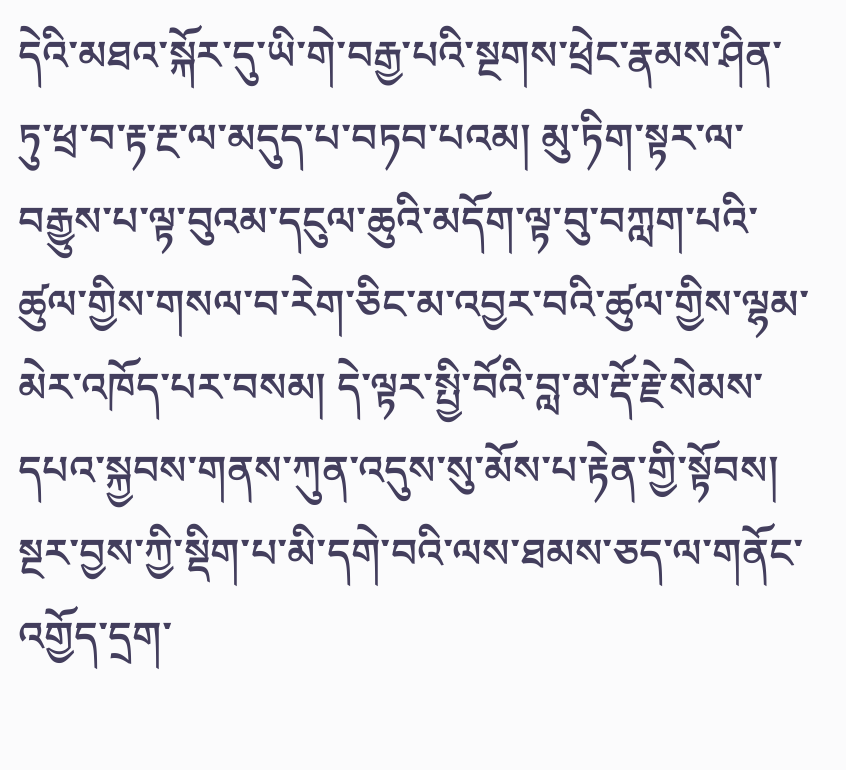དེའི་མཐའ་སྐོར་དུ་ཡི་གེ་བརྒྱ་པའི་སྔགས་ཕྲེང་རྣམས་ཤིན་ཏུ་ཕྲ་བ་རྟ་རྔ་ལ་མདུད་པ་བཏབ་པའམ། མུ་ཏིག་སྟར་ལ་བརྒྱུས་པ་ལྟ་བུའམ་དངུལ་ཆུའི་མདོག་ལྟ་བུ་བཀླག་པའི་ཚུལ་གྱིས་གསལ་བ་རེག་ཅིང་མ་འབྱར་བའི་ཚུལ་གྱིས་ལྷམ་མེར་འཁོད་པར་བསམ། དེ་ལྟར་སྤྱི་བོའི་བླ་མ་རྡོ་རྗེ་སེམས་དཔའ་སྐྱབས་གནས་ཀུན་འདུས་སུ་མོས་པ་རྟེན་གྱི་སྟོབས། སྔར་བྱས་ཀྱི་སྡིག་པ་མི་དགེ་བའི་ལས་ཐམས་ཅད་ལ་གནོང་འགྱོད་དྲག་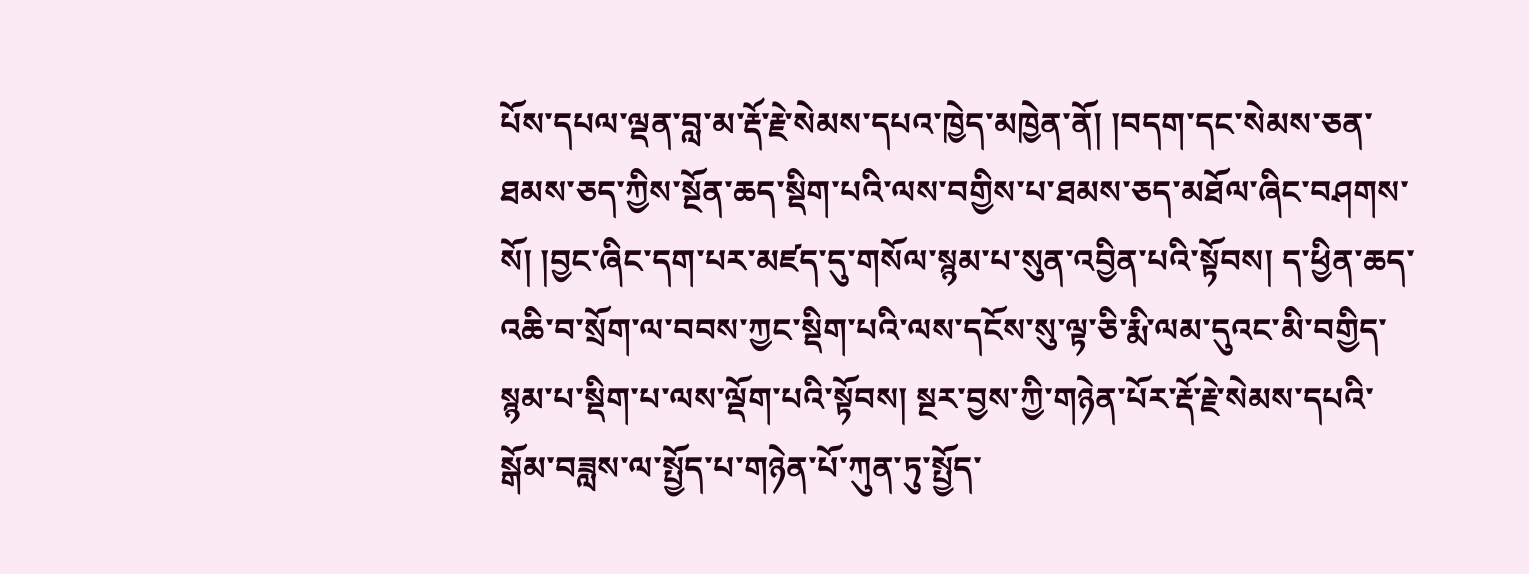པོས་དཔལ་ལྡན་བླ་མ་རྡོ་རྗེ་སེམས་དཔའ་ཁྱེད་མཁྱེན་ནོ། །བདག་དང་སེམས་ཅན་ཐམས་ཅད་ཀྱིས་སྔོན་ཆད་སྡིག་པའི་ལས་བགྱིས་པ་ཐམས་ཅད་མཐོལ་ཞིང་བཤགས་སོ། །བྱང་ཞིང་དག་པར་མཛད་དུ་གསོལ་སྙམ་པ་སུན་འབྱིན་པའི་སྟོབས། ད་ཕྱིན་ཆད་འཆི་བ་སྲོག་ལ་བབས་ཀྱང་སྡིག་པའི་ལས་དངོས་སུ་ལྟ་ཅི་རྨི་ལམ་དུའང་མི་བགྱིད་སྙམ་པ་སྡིག་པ་ལས་ལྡོག་པའི་སྟོབས། སྔར་བྱས་ཀྱི་གཉེན་པོར་རྡོ་རྗེ་སེམས་དཔའི་སྒོམ་བཟླས་ལ་སྤྱོད་པ་གཉེན་པོ་ཀུན་ཏུ་སྤྱོད་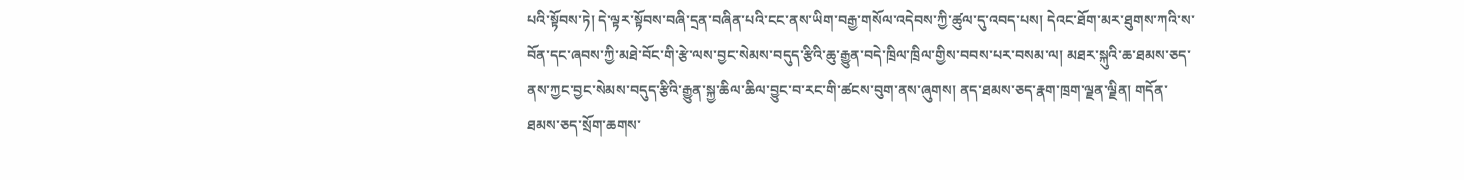པའི་སྟོབས་ཏེ། དེ་ལྟར་སྟོབས་བཞི་དྲན་བཞིན་པའི་ངང་ནས་ཡིག་བརྒྱ་གསོལ་འདེབས་ཀྱི་ཚུལ་དུ་འབད་པས། དེའང་ཐོག་མར་ཐུགས་ཀའི་ས་བོན་དང་ཞབས་ཀྱི་མཐེ་བོང་གི་རྩེ་ལས་བྱང་སེམས་བདུད་རྩིའི་ཆུ་རྒྱུན་བདེ་ཁྲིལ་ཁྲིལ་གྱིས་བབས་པར་བསམ་ལ། མཐར་སྐུའི་ཆ་ཐམས་ཅད་ནས་ཀྱང་བྱང་སེམས་བདུད་རྩིའི་རྒྱུན་སྐྱ་ཆིལ་ཆིལ་བྱུང་བ་རང་གི་ཚངས་བུག་ནས་ཞུགས། ནད་ཐམས་ཅད་རྣག་ཁྲག་ལྗན་ལྗིན། གདོན་ཐམས་ཅད་སྲོག་ཆགས་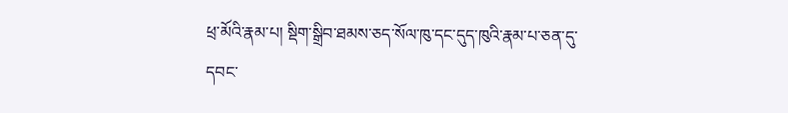ཕྲ་མོའི་རྣམ་པ། སྡིག་སྒྲིབ་ཐམས་ཅད་སོལ་ཁུ་དང་དུད་ཁུའི་རྣམ་པ་ཅན་དུ་དབང་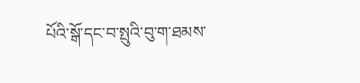པོའི་སྒོ་དང་བ་སྤུའི་བུ་ག་ཐམས་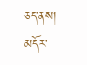ཅད་ནས། མདོར་